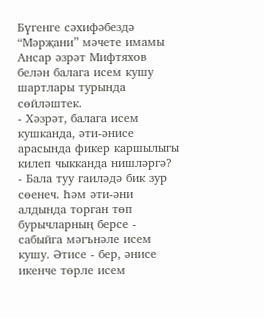Бүгенге сәхифәбездә “Мәрҗани” мәчете имамы Ансар әзрәт Мифтяхов белән балага исем кушу шартлары турында сөйләштек.
- Хәзрәт, балага исем кушканда, әти-әнисе арасында фикер каршылыгы килеп чыкканда нишләргә?
- Бала туу гаиләдә бик зур сөенеч. Һәм әти-әни алдында торган төп бурычларның берсе - сабыйга мәгънәле исем кушу. Әтисе - бер, әнисе икенче төрле исем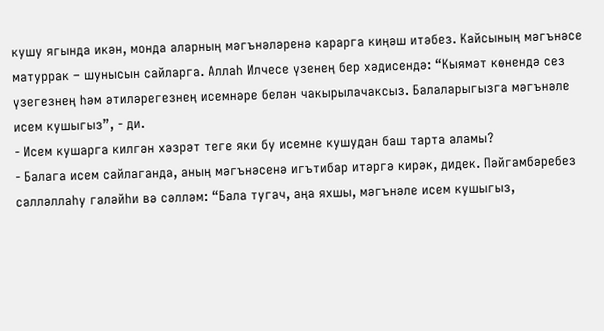кушу ягында икән, монда аларның мәгънәләренә карарга киңәш итәбез. Кайсының мәгънәсе матуррак – шунысын сайларга. Аллаһ Илчесе үзенең бер хәдисендә: “Кыямәт көнендә сез үзегезнең һәм әтиләрегезнең исемнәре белән чакырылачаксыз. Балаларыгызга мәгънәле исем кушыгыз”, - ди.
- Исем кушарга килгән хәзрәт теге яки бу исемне кушудан баш тарта аламы?
- Балага исем сайлаганда, аның мәгънәсенә игътибар итәргә кирәк, дидек. Пәйгамбәребез салләллаһу галәйһи вә сәлләм: “Бала тугач, аңа яхшы, мәгънәле исем кушыгыз,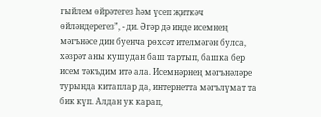гыйлем өйрәтегез һәм үсеп җиткәч өйләндерегез”, - ди. Әгәр дә инде исемнең мәгънәсе дин буенча рөхсәт ителмәгән булса, хәзрәт аны кушудан баш тартып, башка бер исем тәкъдим итә ала. Исемнәрнең мәгънәләре турында китаплар да, интернетта мәгълүмат та бик күп. Алдан ук карап,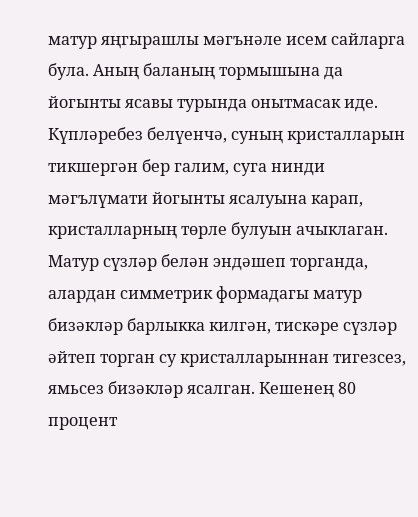матур яңгырашлы мәгънәле исем сайларга була. Аның баланың тормышына да йогынты ясавы турында онытмасак иде. Күпләребез белүенчә, суның кристалларын тикшергән бер галим, суга нинди мәгълүмати йогынты ясалуына карап, кристалларның төрле булуын ачыклаган. Матур сүзләр белән эндәшеп торганда, алардан симметрик формадагы матур бизәкләр барлыкка килгән, тискәре сүзләр әйтеп торган су кристалларыннан тигезсез, ямьсез бизәкләр ясалган. Кешенең 80 процент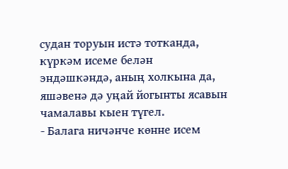судан торуын истә тотканда, күркәм исеме белән эндәшкәндә, аның холкына да, яшәвенә дә уңай йогынты ясавын чамалавы кыен түгел.
- Балага ничәнче көнне исем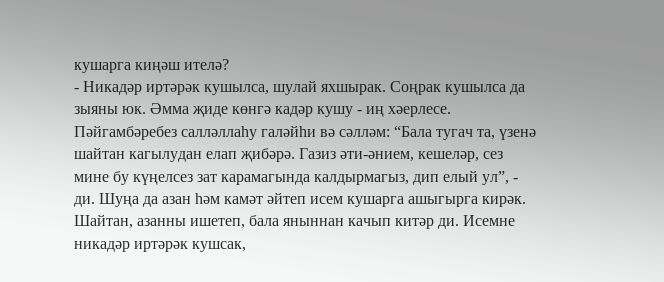кушарга киңәш ителә?
- Никадәр иртәрәк кушылса, шулай яхшырак. Соңрак кушылса да зыяны юк. Әмма җиде көнгә кадәр кушу - иң хәерлесе. Пәйгамбәребез салләллаһу галәйһи вә сәлләм: “Бала тугач та, үзенә шайтан кагылудан елап җибәрә. Газиз әти-әнием, кешеләр, сез мине бу күңелсез зат карамагында калдырмагыз, дип елый ул”, - ди. Шуңа да азан һәм камәт әйтеп исем кушарга ашыгырга кирәк. Шайтан, азанны ишетеп, бала яныннан качып китәр ди. Исемне никадәр иртәрәк кушсак,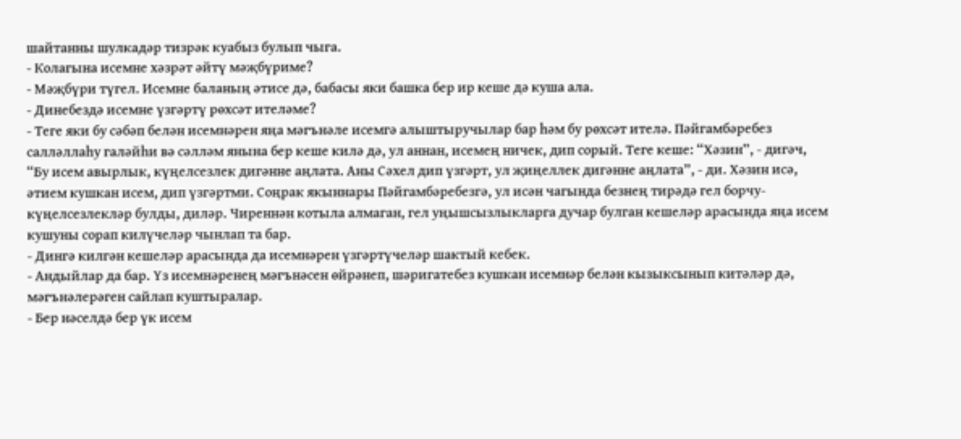шайтанны шулкадәр тизрәк куабыз булып чыга.
- Колагына исемне хәзрәт әйтү мәҗбүриме?
- Мәҗбүри түгел. Исемне баланың әтисе дә, бабасы яки башка бер ир кеше дә куша ала.
- Динебездә исемне үзгәртү рөхсәт ителәме?
- Теге яки бу сәбәп белән исемнәрен яңа мәгънәле исемгә алыштыручылар бар һәм бу рөхсәт ителә. Пәйгамбәребез салләллаһу галәйһи вә сәлләм янына бер кеше килә дә, ул аннан, исемең ничек, дип сорый. Теге кеше: “Хәзин”, - дигәч, “Бу исем авырлык, күңелсезлек дигәнне аңлата. Аны Сәхел дип үзгәрт, ул җиңеллек дигәнне аңлата”, - ди. Хәзин исә, әтием кушкан исем, дип үзгәртми. Соңрак якыннары Пәйгамбәребезгә, ул исән чагында безнең тирәдә гел борчу-күңелсезлекләр булды, диләр. Чиреннән котыла алмаган, гел уңышсызлыкларга дучар булган кешеләр арасында яңа исем кушуны сорап килүчеләр чынлап та бар.
- Дингә килгән кешеләр арасында да исемнәрен үзгәртүчеләр шактый кебек.
- Андыйлар да бар. Үз исемнәренең мәгънәсен өйрәнеп, шәригатебез кушкан исемнәр белән кызыксынып китәләр дә, мәгънәлерәген сайлап куштыралар.
- Бер нәселдә бер үк исем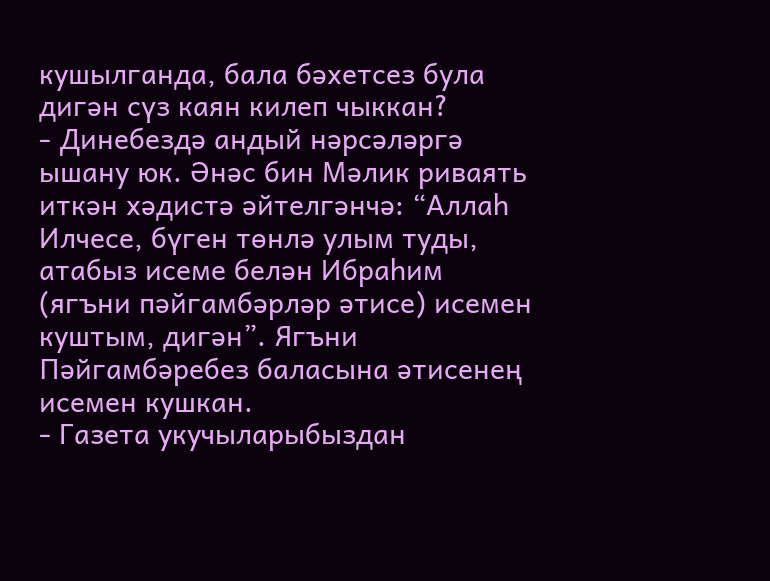кушылганда, бала бәхетсез була дигән сүз каян килеп чыккан?
- Динебездә андый нәрсәләргә ышану юк. Әнәс бин Мәлик риваять иткән хәдистә әйтелгәнчә: “Аллаһ Илчесе, бүген төнлә улым туды, атабыз исеме белән Ибраһим (ягъни пәйгамбәрләр әтисе) исемен куштым, дигән”. Ягъни Пәйгамбәребез баласына әтисенең исемен кушкан.
- Газета укучыларыбыздан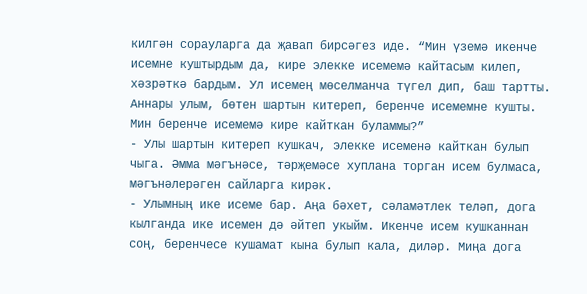килгән сорауларга да җавап бирсәгез иде. “Мин үземә икенче исемне куштырдым да, кире элекке исемемә кайтасым килеп, хәзрәткә бардым. Ул исемең мөселманча түгел дип, баш тартты. Аннары улым, бөтен шартын китереп, беренче исемемне кушты. Мин беренче исемемә кире кайткан буламмы?”
- Улы шартын китереп кушкач, элекке исеменә кайткан булып чыга. Әмма мәгънәсе, тәрҗемәсе хуплана торган исем булмаса, мәгънәлерәген сайларга кирәк.
- Улымның ике исеме бар. Аңа бәхет, сәламәтлек теләп, дога кылганда ике исемен дә әйтеп укыйм. Икенче исем кушканнан соң, беренчесе кушамат кына булып кала, диләр. Миңа дога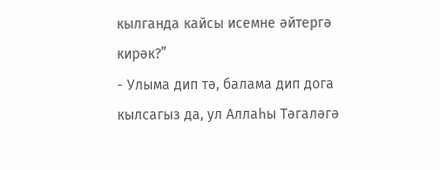кылганда кайсы исемне әйтергә кирәк?”
- Улыма дип тә, балама дип дога кылсагыз да, ул Аллаһы Тәгаләгә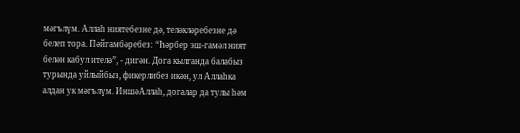мәгълүм. Аллаһ ниятебезне дә, теләкләребезне дә белеп тора. Пәйгамбәребез: “Һәрбер эш-гамәл ният белән кабул ителә”, - дигән. Дога кылганда балабыз турында уйлыйбыз, фикерлибез икән, ул Аллаһка алдан ук мәгълүм. ИншәАллаһ, догалар да тулы һәм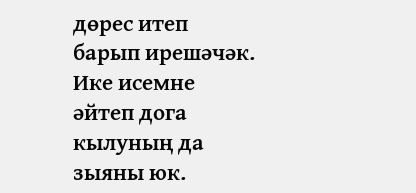дөрес итеп барып ирешәчәк. Ике исемне әйтеп дога кылуның да зыяны юк.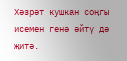Хәзрәт кушкан соңгы исемен генә әйтү дә җитә.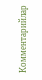Комментарийлар